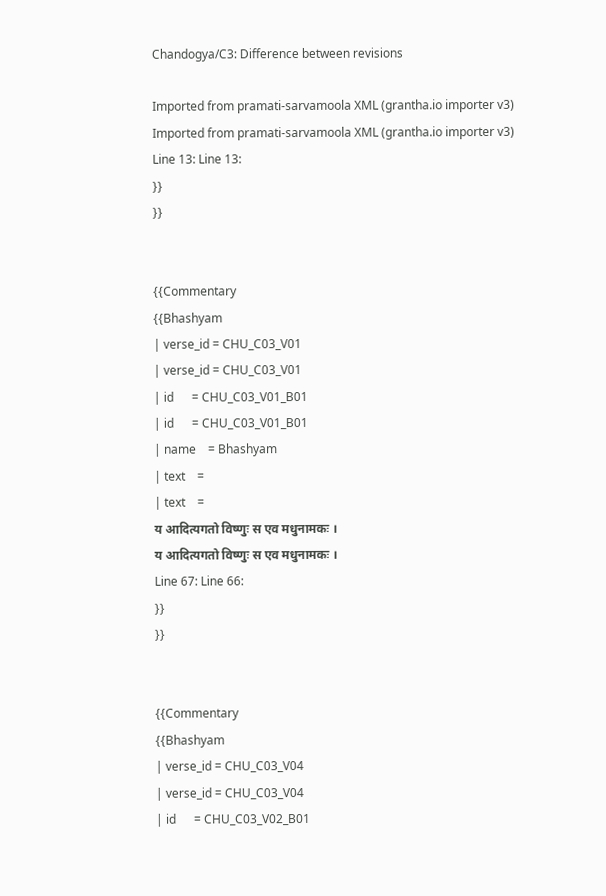Chandogya/C3: Difference between revisions

Imported from pramati-sarvamoola XML (grantha.io importer v3)
Imported from pramati-sarvamoola XML (grantha.io importer v3)
Line 13: Line 13:
}}
}}


{{Commentary
{{Bhashyam
| verse_id = CHU_C03_V01
| verse_id = CHU_C03_V01
| id      = CHU_C03_V01_B01
| id      = CHU_C03_V01_B01
| name    = Bhashyam
| text    =
| text    =
य आदित्यगतो विष्णुः स एव मधुनामकः ।
य आदित्यगतो विष्णुः स एव मधुनामकः ।
Line 67: Line 66:
}}
}}


{{Commentary
{{Bhashyam
| verse_id = CHU_C03_V04
| verse_id = CHU_C03_V04
| id      = CHU_C03_V02_B01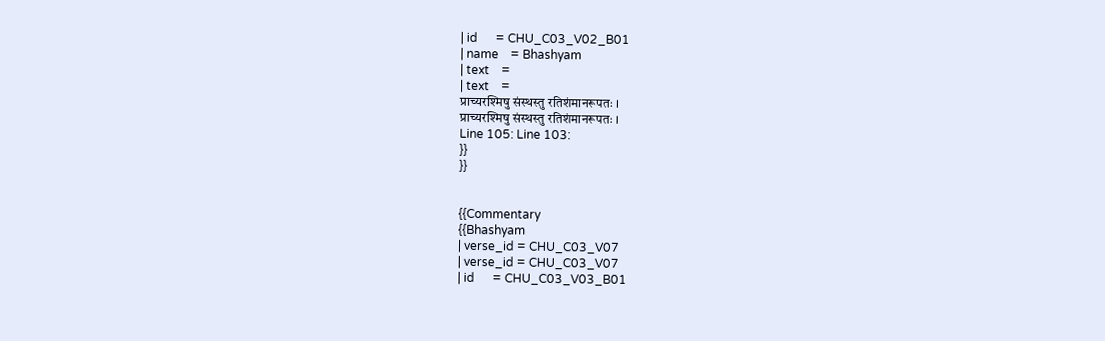| id      = CHU_C03_V02_B01
| name    = Bhashyam
| text    =
| text    =
प्राच्यरश्मिषु संस्थस्तु रतिशंमानरूपतः ।
प्राच्यरश्मिषु संस्थस्तु रतिशंमानरूपतः ।
Line 105: Line 103:
}}
}}


{{Commentary
{{Bhashyam
| verse_id = CHU_C03_V07
| verse_id = CHU_C03_V07
| id      = CHU_C03_V03_B01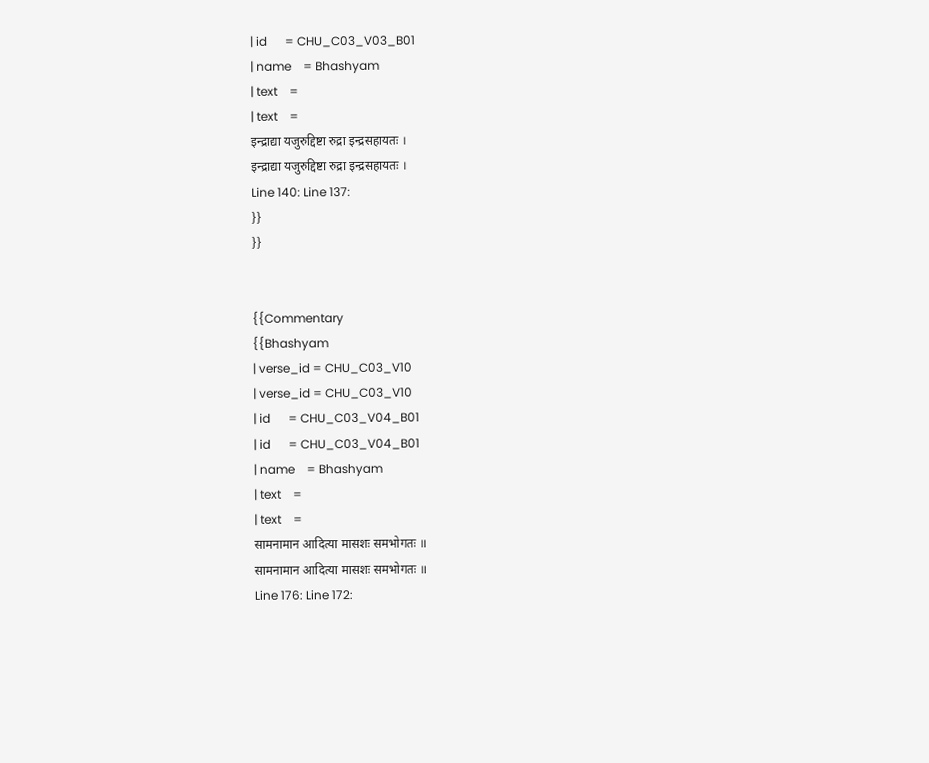| id      = CHU_C03_V03_B01
| name    = Bhashyam
| text    =
| text    =
इन्द्राद्या यजुरुद्दिष्टा रुद्रा इन्द्रसहायतः ।
इन्द्राद्या यजुरुद्दिष्टा रुद्रा इन्द्रसहायतः ।
Line 140: Line 137:
}}
}}


{{Commentary
{{Bhashyam
| verse_id = CHU_C03_V10
| verse_id = CHU_C03_V10
| id      = CHU_C03_V04_B01
| id      = CHU_C03_V04_B01
| name    = Bhashyam
| text    =
| text    =
सामनामान आदित्या मासशः समभोगतः ॥
सामनामान आदित्या मासशः समभोगतः ॥
Line 176: Line 172: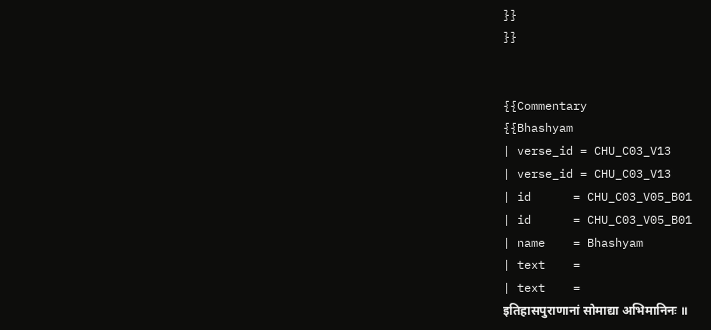}}
}}


{{Commentary
{{Bhashyam
| verse_id = CHU_C03_V13
| verse_id = CHU_C03_V13
| id      = CHU_C03_V05_B01
| id      = CHU_C03_V05_B01
| name    = Bhashyam
| text    =
| text    =
इतिहासपुराणानां सोमाद्या अभिमानिनः ॥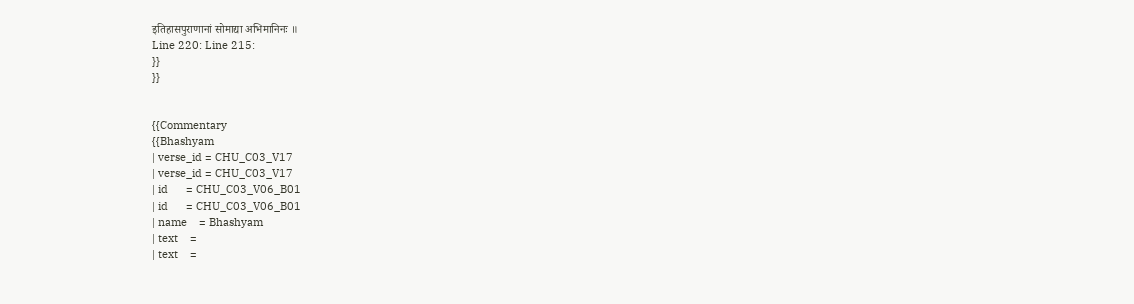इतिहासपुराणानां सोमाद्या अभिमानिनः ॥
Line 220: Line 215:
}}
}}


{{Commentary
{{Bhashyam
| verse_id = CHU_C03_V17
| verse_id = CHU_C03_V17
| id      = CHU_C03_V06_B01
| id      = CHU_C03_V06_B01
| name    = Bhashyam
| text    =
| text    =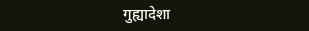गुह्यादेशा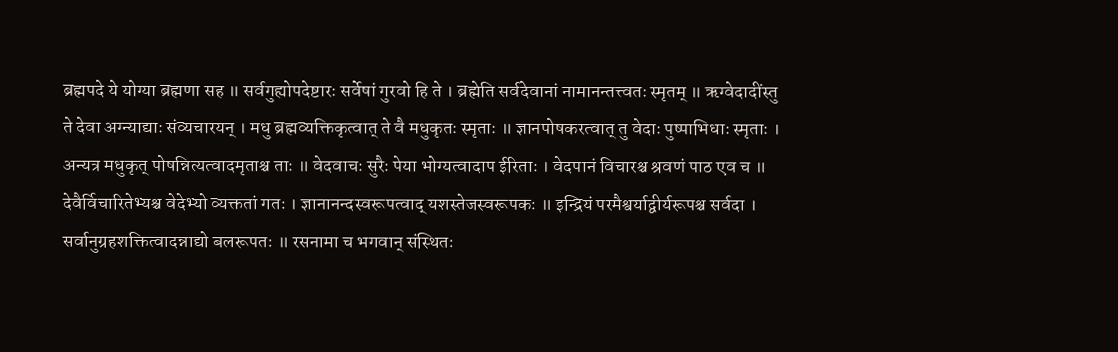ब्रह्मपदे ये योग्या ब्रह्मणा सह ॥ सर्वगुह्योपदेष्टारः सर्वेषां गुरवो हि ते । ब्रह्मेति सर्वदेवानां नामानन्तत्त्वतः स्मृतम् ॥ ऋग्वेदादींस्तु ते देवा अग्न्याद्याः संव्यचारयन् । मधु ब्रह्मव्यक्तिकृत्वात् ते वै मधुकृतः स्मृताः ॥ ज्ञानपोषकरत्वात् तु वेदाः पुष्पाभिधाः स्मृताः । अन्यत्र मधुकृत् पोषन्नित्यत्वादमृताश्च ताः ॥ वेदवाचः सुरैः पेया भोग्यत्वादाप ईरिताः । वेदपानं विचारश्च श्रवणं पाठ एव च ॥ देवैर्विचारितेभ्यश्च वेदेभ्यो व्यक्ततां गतः । ज्ञानानन्दस्वरूपत्वाद् यशस्तेजस्वरूपकः ॥ इन्द्रियं परमैश्वर्याद्वीर्यरूपश्च सर्वदा । सर्वानुग्रहशक्तित्वादन्नाद्यो बलरूपतः ॥ रसनामा च भगवान् संस्थितः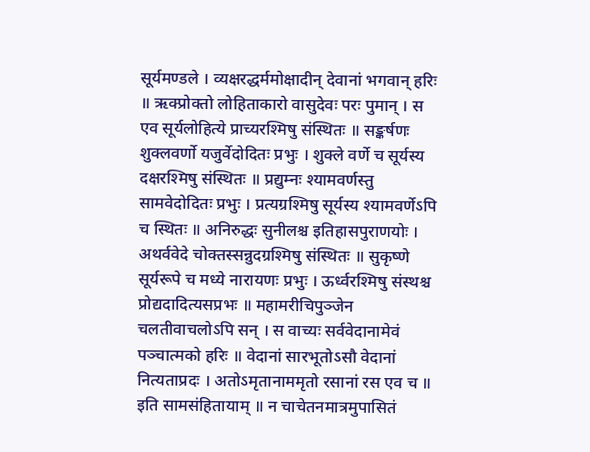सूर्यमण्डले । व्यक्षरद्धर्ममोक्षादीन् देवानां भगवान् हरिः ॥ ऋक्प्रोक्तो लोहिताकारो वासुदेवः परः पुमान् । स एव सूर्यलोहित्ये प्राच्यरश्मिषु संस्थितः ॥ सङ्कर्षणः शुक्लवर्णो यजुर्वेदोदितः प्रभुः । शुक्ले वर्णे च सूर्यस्य दक्षरश्मिषु संस्थितः ॥ प्रद्युम्नः श्यामवर्णस्तु सामवेदोदितः प्रभुः । प्रत्यग्रश्मिषु सूर्यस्य श्यामवर्णेऽपि च स्थितः ॥ अनिरुद्धः सुनीलश्च इतिहासपुराणयोः । अथर्ववेदे चोक्तस्सन्नुदग्रश्मिषु संस्थितः ॥ सुकृष्णे सूर्यरूपे च मध्ये नारायणः प्रभुः । ऊर्ध्वरश्मिषु संस्थश्च प्रोद्यदादित्यसप्रभः ॥ महामरीचिपुञ्जेन चलतीवाचलोऽपि सन् । स वाच्यः सर्ववेदानामेवं पञ्चात्मको हरिः ॥ वेदानां सारभूतोऽसौ वेदानां नित्यताप्रदः । अतोऽमृतानाममृतो रसानां रस एव च ॥ इति सामसंहितायाम् ॥ न चाचेतनमात्रमुपासितं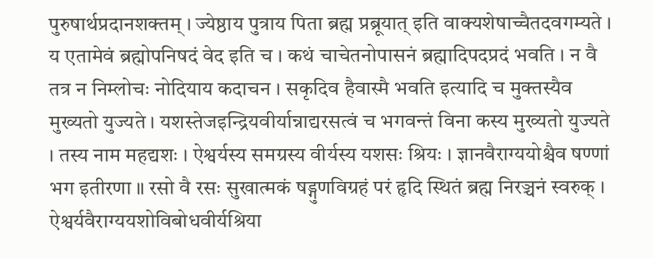पुरुषार्थप्रदानशक्तम् । ज्येष्ठाय पुत्राय पिता ब्रह्म प्रब्रूयात् इति वाक्यशेषाच्चैतदवगम्यते । य एतामेवं ब्रह्मोपनिषदं वेद इति च । कथं चाचेतनोपासनं ब्रह्मादिपदप्रदं भवति । न वै तत्र न निम्लोचः नोदियाय कदाचन । सकृदिव हैवास्मै भवति इत्यादि च मुक्तस्यैव मुख्यतो युज्यते । यशस्तेजइन्द्रियवीर्यान्नाद्यरसत्वं च भगवन्तं विना कस्य मुख्यतो युज्यते । तस्य नाम महद्यशः । ऐश्वर्यस्य समग्रस्य वीर्यस्य यशसः श्रियः । ज्ञानवैराग्ययोश्चैव षण्णां भग इतीरणा ॥ रसो वै रसः सुखात्मकं षड्गुणविग्रहं परं हृदि स्थितं ब्रह्म निरञ्चनं स्वरुक् । ऐश्वर्यवैराग्ययशोविबोधवीर्यश्रिया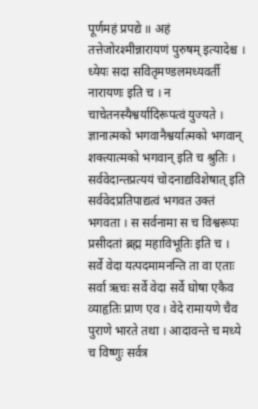पूर्णमहं प्रपद्ये ॥ अहं तत्तेजोरश्मीन्नारायणं पुरुषम् इत्यादेश्च । ध्येयः सदा सवितृमण्डलमध्यवर्ती नारायणः इति च । न चाचेतनस्यैश्वर्यादिरूपत्वं युज्यते । ज्ञानात्मको भगवानैश्वर्यात्मको भगवान् शक्त्यात्मको भगवान् इति च श्रुतिः । सर्ववेदान्तप्रत्ययं चोदनाद्यविशेषात् इति सर्ववेदप्रतिपाद्यत्वं भगवत उक्तं भगवता । स सर्वनामा स च विश्वरूपः प्रसीदतां ब्रह्म महाविभूतिः इति च । सर्वे वेदा यत्पदमामनन्ति ता वा एताः सर्वा ऋचः सर्वे वेदा सर्वे घोषा एकैव व्याहृतिः प्राण एव । वेदे रामायणे चैव पुराणे भारते तथा । आदावन्ते च मध्ये च विष्णुः सर्वत्र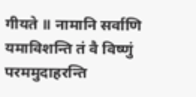गीयते ॥ नामानि सर्वाणि यमाविशन्ति तं वै विष्णुं परममुदाहरन्ति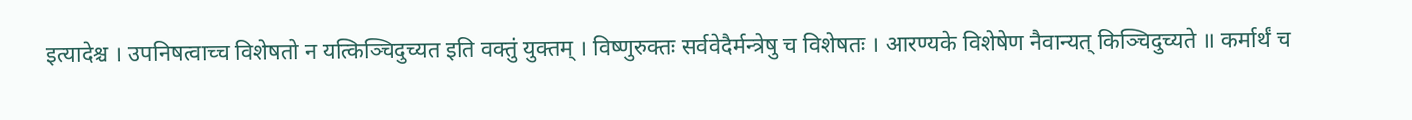इत्यादेश्च । उपनिषत्वाच्च विशेषतो न यत्किञ्चिदुच्यत इति वक्तुं युक्तम् । विष्णुरुक्तः सर्ववेदैर्मन्त्रेषु च विशेषतः । आरण्यके विशेषेण नैवान्यत् किञ्चिदुच्यते ॥ कर्मार्थं च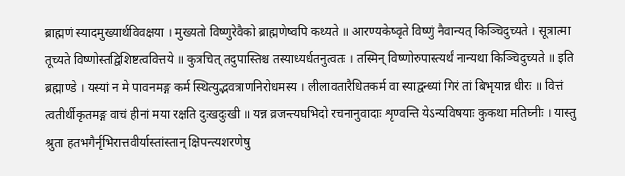ब्राह्मणं स्यादमुख्यार्थविवक्षया । मुख्यतो विष्णुरेवैको ब्राह्मणेष्वपि कथ्यते ॥ आरण्यकेष्वृते विष्णुं नैवान्यत् किञ्चिदुच्यते । सूत्रात्मा तूच्यते विष्णोस्तद्विशिष्टत्ववित्तये ॥ कुत्रचित् तदुपास्तिश्च तस्याध्यर्धतनुत्वतः । तस्मिन् विष्णोरुपास्त्यर्थं नान्यथा किञ्चिदुच्यते ॥ इति ब्रह्माण्डे । यस्यां न मे पावनमङ्ग कर्म स्थित्युद्भवत्राणनिरोधमस्य । लीलावतारैधितकर्म वा स्याद्वन्ध्यां गिरं तां बिभृयान्न धीरः ॥ वित्तं त्वतीर्थीकृतमङ्ग वाचं हीनां मया रक्षति दुःखदुःखी ॥ यन्न व्रजन्त्यघभिदो रचनानुवादाः शृण्वन्ति येऽन्यविषयाः कुकथा मतिघ्नीः । यास्तु श्रुता हतभगैर्नृभिरात्तवीर्यास्तांस्तान् क्षिपन्त्यशरणेषु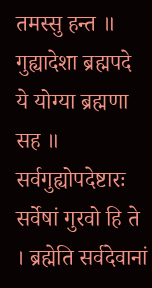तमस्सु हन्त ॥
गुह्यादेशा ब्रह्मपदे ये योग्या ब्रह्मणा सह ॥ सर्वगुह्योपदेष्टारः सर्वेषां गुरवो हि ते । ब्रह्मेति सर्वदेवानां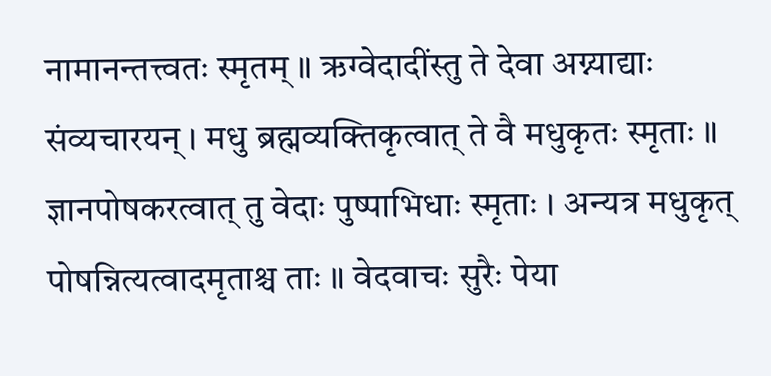नामानन्तत्त्वतः स्मृतम् ॥ ऋग्वेदादींस्तु ते देवा अग्न्याद्याः संव्यचारयन् । मधु ब्रह्मव्यक्तिकृत्वात् ते वै मधुकृतः स्मृताः ॥ ज्ञानपोषकरत्वात् तु वेदाः पुष्पाभिधाः स्मृताः । अन्यत्र मधुकृत् पोषन्नित्यत्वादमृताश्च ताः ॥ वेदवाचः सुरैः पेया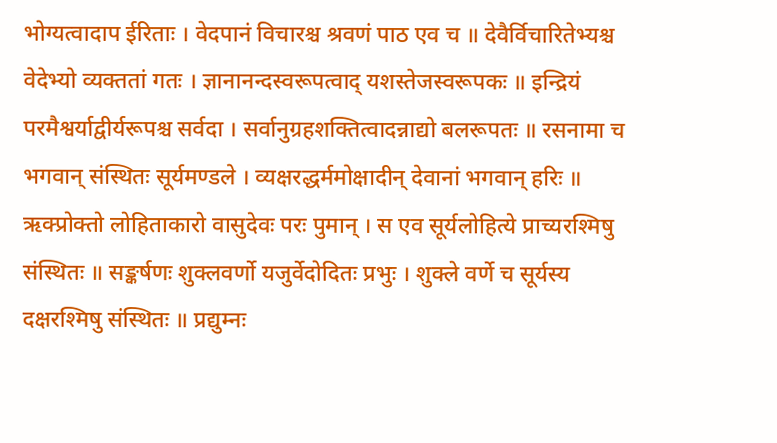भोग्यत्वादाप ईरिताः । वेदपानं विचारश्च श्रवणं पाठ एव च ॥ देवैर्विचारितेभ्यश्च वेदेभ्यो व्यक्ततां गतः । ज्ञानानन्दस्वरूपत्वाद् यशस्तेजस्वरूपकः ॥ इन्द्रियं परमैश्वर्याद्वीर्यरूपश्च सर्वदा । सर्वानुग्रहशक्तित्वादन्नाद्यो बलरूपतः ॥ रसनामा च भगवान् संस्थितः सूर्यमण्डले । व्यक्षरद्धर्ममोक्षादीन् देवानां भगवान् हरिः ॥ ऋक्प्रोक्तो लोहिताकारो वासुदेवः परः पुमान् । स एव सूर्यलोहित्ये प्राच्यरश्मिषु संस्थितः ॥ सङ्कर्षणः शुक्लवर्णो यजुर्वेदोदितः प्रभुः । शुक्ले वर्णे च सूर्यस्य दक्षरश्मिषु संस्थितः ॥ प्रद्युम्नः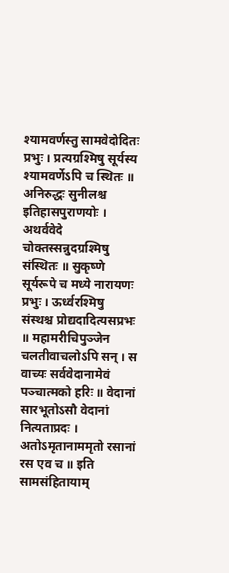श्यामवर्णस्तु सामवेदोदितः प्रभुः । प्रत्यग्रश्मिषु सूर्यस्य श्यामवर्णेऽपि च स्थितः ॥ अनिरुद्धः सुनीलश्च इतिहासपुराणयोः । अथर्ववेदे चोक्तस्सन्नुदग्रश्मिषु संस्थितः ॥ सुकृष्णे सूर्यरूपे च मध्ये नारायणः प्रभुः । ऊर्ध्वरश्मिषु संस्थश्च प्रोद्यदादित्यसप्रभः ॥ महामरीचिपुञ्जेन चलतीवाचलोऽपि सन् । स वाच्यः सर्ववेदानामेवं पञ्चात्मको हरिः ॥ वेदानां सारभूतोऽसौ वेदानां नित्यताप्रदः । अतोऽमृतानाममृतो रसानां रस एव च ॥ इति सामसंहितायाम्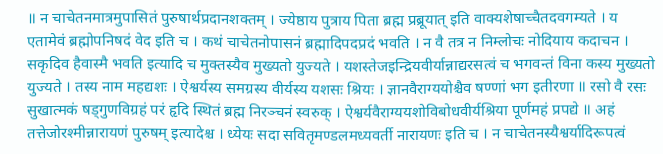॥ न चाचेतनमात्रमुपासितं पुरुषार्थप्रदानशक्तम् । ज्येष्ठाय पुत्राय पिता ब्रह्म प्रब्रूयात् इति वाक्यशेषाच्चैतदवगम्यते । य एतामेवं ब्रह्मोपनिषदं वेद इति च । कथं चाचेतनोपासनं ब्रह्मादिपदप्रदं भवति । न वै तत्र न निम्लोचः नोदियाय कदाचन । सकृदिव हैवास्मै भवति इत्यादि च मुक्तस्यैव मुख्यतो युज्यते । यशस्तेजइन्द्रियवीर्यान्नाद्यरसत्वं च भगवन्तं विना कस्य मुख्यतो युज्यते । तस्य नाम महद्यशः । ऐश्वर्यस्य समग्रस्य वीर्यस्य यशसः श्रियः । ज्ञानवैराग्ययोश्चैव षण्णां भग इतीरणा ॥ रसो वै रसः सुखात्मकं षड्गुणविग्रहं परं हृदि स्थितं ब्रह्म निरञ्चनं स्वरुक् । ऐश्वर्यवैराग्ययशोविबोधवीर्यश्रिया पूर्णमहं प्रपद्ये ॥ अहं तत्तेजोरश्मीन्नारायणं पुरुषम् इत्यादेश्च । ध्येयः सदा सवितृमण्डलमध्यवर्ती नारायणः इति च । न चाचेतनस्यैश्वर्यादिरूपत्वं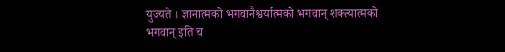युज्यते । ज्ञानात्मको भगवानैश्वर्यात्मको भगवान् शक्त्यात्मको भगवान् इति च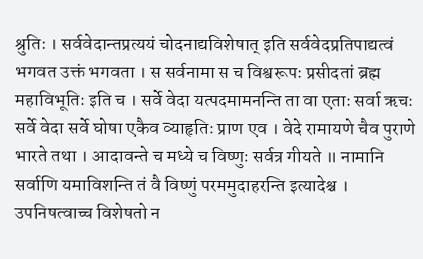श्रुतिः । सर्ववेदान्तप्रत्ययं चोदनाद्यविशेषात् इति सर्ववेदप्रतिपाद्यत्वं भगवत उक्तं भगवता । स सर्वनामा स च विश्वरूपः प्रसीदतां ब्रह्म महाविभूतिः इति च । सर्वे वेदा यत्पदमामनन्ति ता वा एताः सर्वा ऋचः सर्वे वेदा सर्वे घोषा एकैव व्याहृतिः प्राण एव । वेदे रामायणे चैव पुराणे भारते तथा । आदावन्ते च मध्ये च विष्णुः सर्वत्र गीयते ॥ नामानि सर्वाणि यमाविशन्ति तं वै विष्णुं परममुदाहरन्ति इत्यादेश्च । उपनिषत्वाच्च विशेषतो न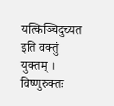यत्किञ्चिदुच्यत इति वक्तुं युक्तम् । विष्णुरुक्तः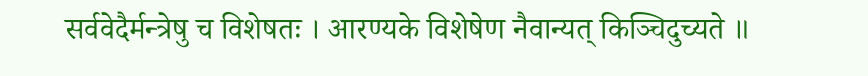सर्ववेदैर्मन्त्रेषु च विशेषतः । आरण्यके विशेषेण नैवान्यत् किञ्चिदुच्यते ॥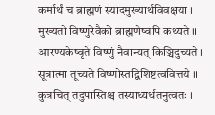कर्मार्थं च ब्राह्मणं स्यादमुख्यार्थविवक्षया । मुख्यतो विष्णुरेवैको ब्राह्मणेष्वपि कथ्यते ॥ आरण्यकेष्वृते विष्णुं नैवान्यत् किञ्चिदुच्यते । सूत्रात्मा तूच्यते विष्णोस्तद्विशिष्टत्ववित्तये ॥ कुत्रचित् तदुपास्तिश्च तस्याध्यर्धतनुत्वतः ।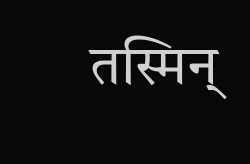तस्मिन्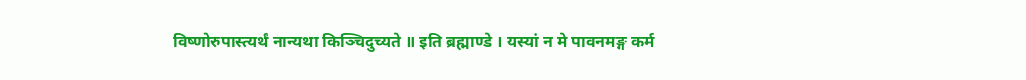विष्णोरुपास्त्यर्थं नान्यथा किञ्चिदुच्यते ॥ इति ब्रह्माण्डे । यस्यां न मे पावनमङ्ग कर्म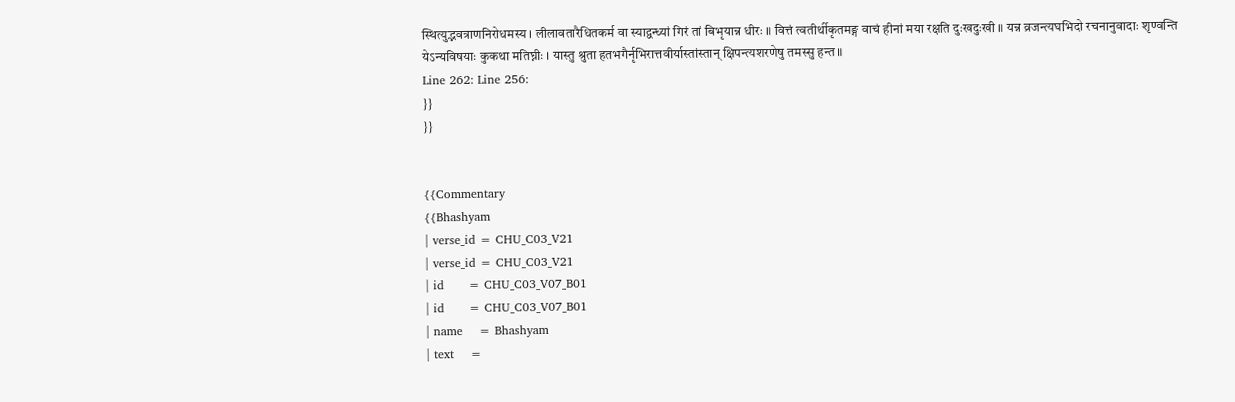स्थित्युद्भवत्राणनिरोधमस्य । लीलावतारैधितकर्म वा स्याद्वन्ध्यां गिरं तां बिभृयान्न धीरः ॥ वित्तं त्वतीर्थीकृतमङ्ग वाचं हीनां मया रक्षति दुःखदुःखी ॥ यन्न व्रजन्त्यघभिदो रचनानुवादाः शृण्वन्ति येऽन्यविषयाः कुकथा मतिघ्नीः । यास्तु श्रुता हतभगैर्नृभिरात्तवीर्यास्तांस्तान् क्षिपन्त्यशरणेषु तमस्सु हन्त ॥
Line 262: Line 256:
}}
}}


{{Commentary
{{Bhashyam
| verse_id = CHU_C03_V21
| verse_id = CHU_C03_V21
| id      = CHU_C03_V07_B01
| id      = CHU_C03_V07_B01
| name    = Bhashyam
| text    =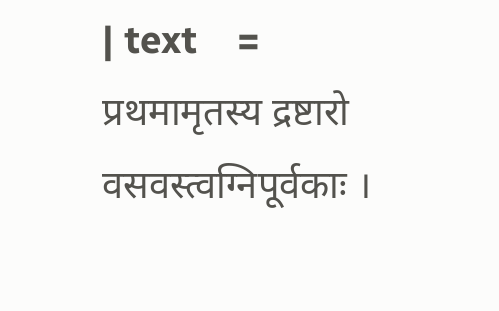| text    =
प्रथमामृतस्य द्रष्टारो वसवस्त्वग्निपूर्वकाः ।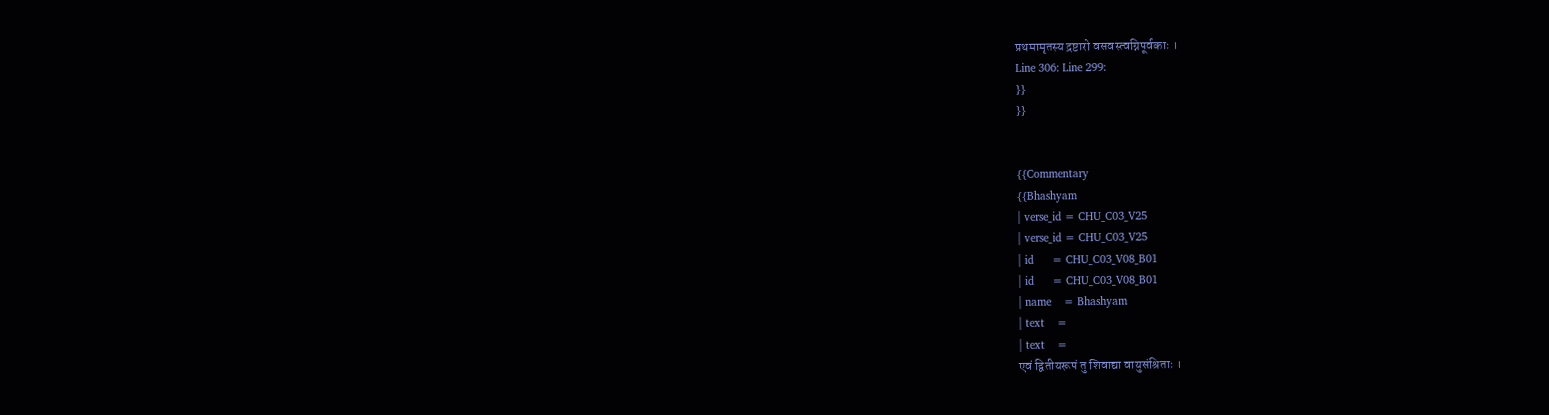प्रथमामृतस्य द्रष्टारो वसवस्त्वग्निपूर्वकाः ।
Line 306: Line 299:
}}
}}


{{Commentary
{{Bhashyam
| verse_id = CHU_C03_V25
| verse_id = CHU_C03_V25
| id      = CHU_C03_V08_B01
| id      = CHU_C03_V08_B01
| name    = Bhashyam
| text    =
| text    =
एवं द्वितीयरूपं तु शिवाद्या वायुसंश्रिताः ।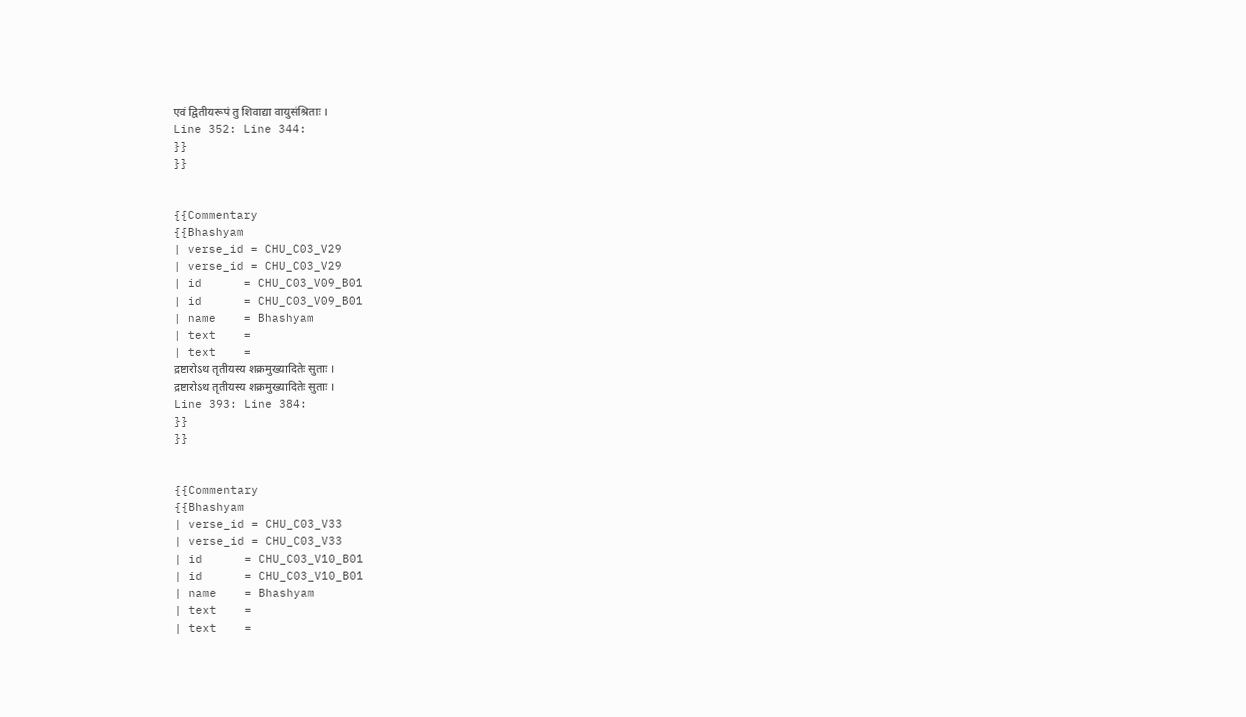एवं द्वितीयरूपं तु शिवाद्या वायुसंश्रिताः ।
Line 352: Line 344:
}}
}}


{{Commentary
{{Bhashyam
| verse_id = CHU_C03_V29
| verse_id = CHU_C03_V29
| id      = CHU_C03_V09_B01
| id      = CHU_C03_V09_B01
| name    = Bhashyam
| text    =
| text    =
द्रष्टारोऽथ तृतीयस्य शक्रमुख्यादितेः सुताः ।
द्रष्टारोऽथ तृतीयस्य शक्रमुख्यादितेः सुताः ।
Line 393: Line 384:
}}
}}


{{Commentary
{{Bhashyam
| verse_id = CHU_C03_V33
| verse_id = CHU_C03_V33
| id      = CHU_C03_V10_B01
| id      = CHU_C03_V10_B01
| name    = Bhashyam
| text    =
| text    =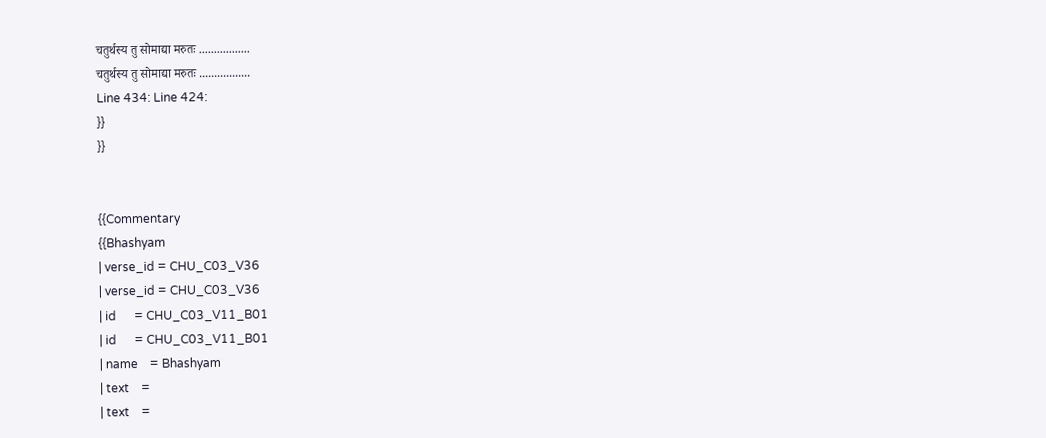चतुर्थस्य तु सोमाद्या मरुतः .................
चतुर्थस्य तु सोमाद्या मरुतः .................
Line 434: Line 424:
}}
}}


{{Commentary
{{Bhashyam
| verse_id = CHU_C03_V36
| verse_id = CHU_C03_V36
| id      = CHU_C03_V11_B01
| id      = CHU_C03_V11_B01
| name    = Bhashyam
| text    =
| text    =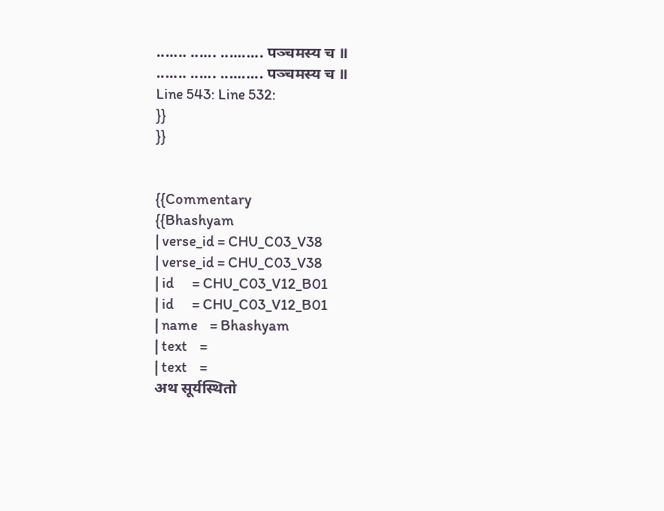....... ...... .......... पञ्चमस्य च ॥
....... ...... .......... पञ्चमस्य च ॥
Line 543: Line 532:
}}
}}


{{Commentary
{{Bhashyam
| verse_id = CHU_C03_V38
| verse_id = CHU_C03_V38
| id      = CHU_C03_V12_B01
| id      = CHU_C03_V12_B01
| name    = Bhashyam
| text    =
| text    =
अथ सूर्यस्थितो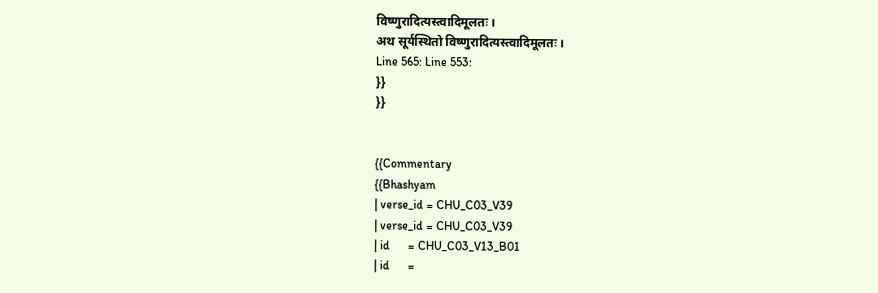विष्णुरादित्यस्त्वादिमूलतः ।
अथ सूर्यस्थितो विष्णुरादित्यस्त्वादिमूलतः ।
Line 565: Line 553:
}}
}}


{{Commentary
{{Bhashyam
| verse_id = CHU_C03_V39
| verse_id = CHU_C03_V39
| id      = CHU_C03_V13_B01
| id      =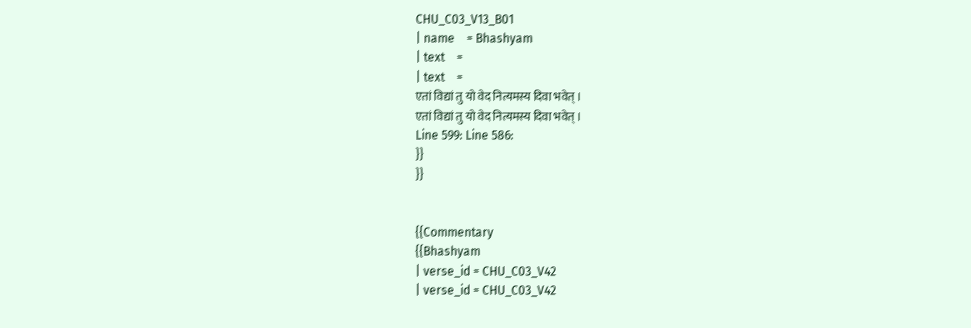CHU_C03_V13_B01
| name    = Bhashyam
| text    =
| text    =
एतां विद्यां तु यो वेद नित्यमस्य दिवा भवेत् ।
एतां विद्यां तु यो वेद नित्यमस्य दिवा भवेत् ।
Line 599: Line 586:
}}
}}


{{Commentary
{{Bhashyam
| verse_id = CHU_C03_V42
| verse_id = CHU_C03_V42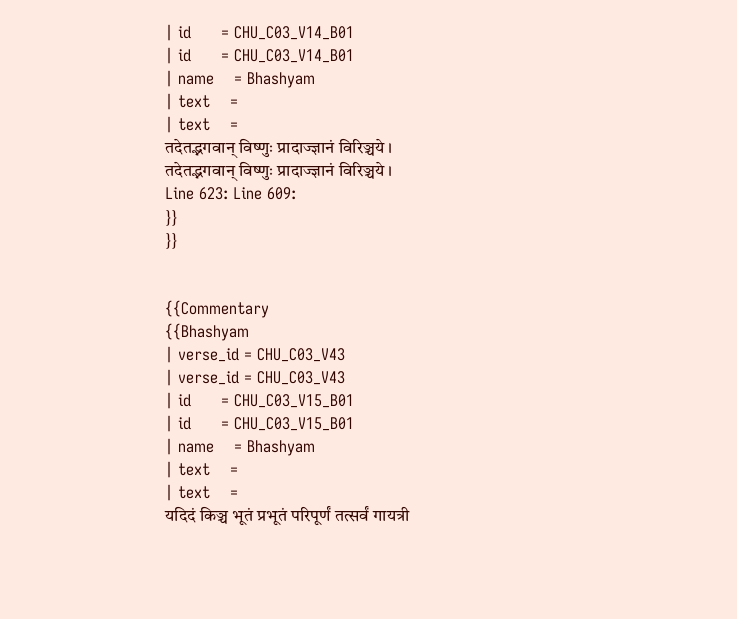| id      = CHU_C03_V14_B01
| id      = CHU_C03_V14_B01
| name    = Bhashyam
| text    =
| text    =
तदेतद्भगवान् विष्णुः प्रादाज्ज्ञानं विरिञ्चये ।
तदेतद्भगवान् विष्णुः प्रादाज्ज्ञानं विरिञ्चये ।
Line 623: Line 609:
}}
}}


{{Commentary
{{Bhashyam
| verse_id = CHU_C03_V43
| verse_id = CHU_C03_V43
| id      = CHU_C03_V15_B01
| id      = CHU_C03_V15_B01
| name    = Bhashyam
| text    =
| text    =
यदिदं किञ्च भूतं प्रभूतं परिपूर्णं तत्सर्वं गायत्री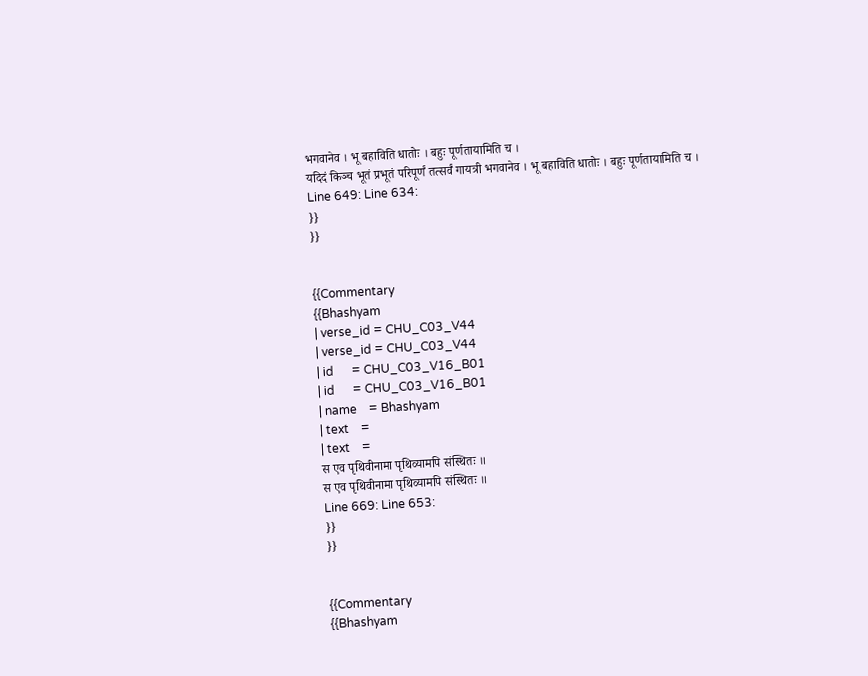भगवानेव । भू बहाविति धातोः । बहुः पूर्णतायामिति च ।
यदिदं किञ्च भूतं प्रभूतं परिपूर्णं तत्सर्वं गायत्री भगवानेव । भू बहाविति धातोः । बहुः पूर्णतायामिति च ।
Line 649: Line 634:
}}
}}


{{Commentary
{{Bhashyam
| verse_id = CHU_C03_V44
| verse_id = CHU_C03_V44
| id      = CHU_C03_V16_B01
| id      = CHU_C03_V16_B01
| name    = Bhashyam
| text    =
| text    =
स एव पृथिवीनामा पृथिव्यामपि संस्थितः ॥
स एव पृथिवीनामा पृथिव्यामपि संस्थितः ॥
Line 669: Line 653:
}}
}}


{{Commentary
{{Bhashyam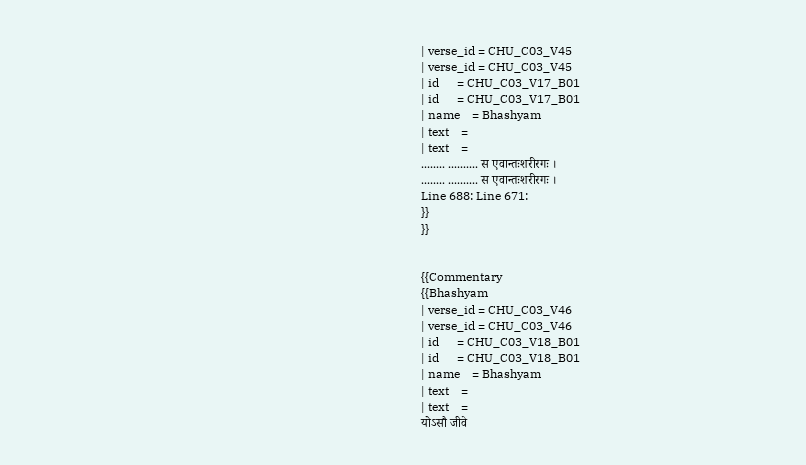| verse_id = CHU_C03_V45
| verse_id = CHU_C03_V45
| id      = CHU_C03_V17_B01
| id      = CHU_C03_V17_B01
| name    = Bhashyam
| text    =
| text    =
........ .......... स एवान्तःशरीरगः ।
........ .......... स एवान्तःशरीरगः ।
Line 688: Line 671:
}}
}}


{{Commentary
{{Bhashyam
| verse_id = CHU_C03_V46
| verse_id = CHU_C03_V46
| id      = CHU_C03_V18_B01
| id      = CHU_C03_V18_B01
| name    = Bhashyam
| text    =
| text    =
योऽसौ जीवे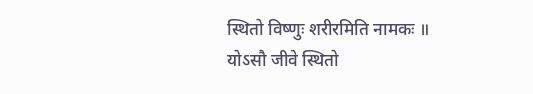स्थितो विष्णुः शरीरमिति नामकः ॥
योऽसौ जीवे स्थितो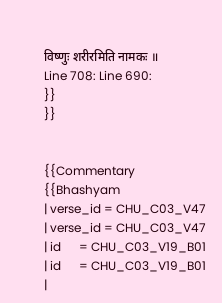विष्णुः शरीरमिति नामकः ॥
Line 708: Line 690:
}}
}}


{{Commentary
{{Bhashyam
| verse_id = CHU_C03_V47
| verse_id = CHU_C03_V47
| id      = CHU_C03_V19_B01
| id      = CHU_C03_V19_B01
|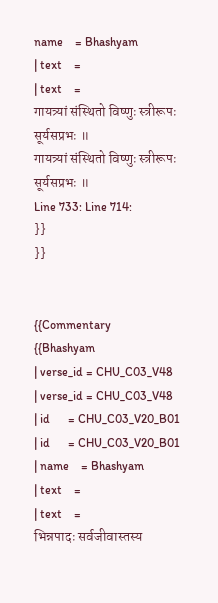name    = Bhashyam
| text    =
| text    =
गायत्र्यां संस्थितो विष्णुः स्त्रीरूपः सूर्यसप्रभः ॥
गायत्र्यां संस्थितो विष्णुः स्त्रीरूपः सूर्यसप्रभः ॥
Line 733: Line 714:
}}
}}


{{Commentary
{{Bhashyam
| verse_id = CHU_C03_V48
| verse_id = CHU_C03_V48
| id      = CHU_C03_V20_B01
| id      = CHU_C03_V20_B01
| name    = Bhashyam
| text    =
| text    =
भिन्नपादः सर्वजीवास्तस्य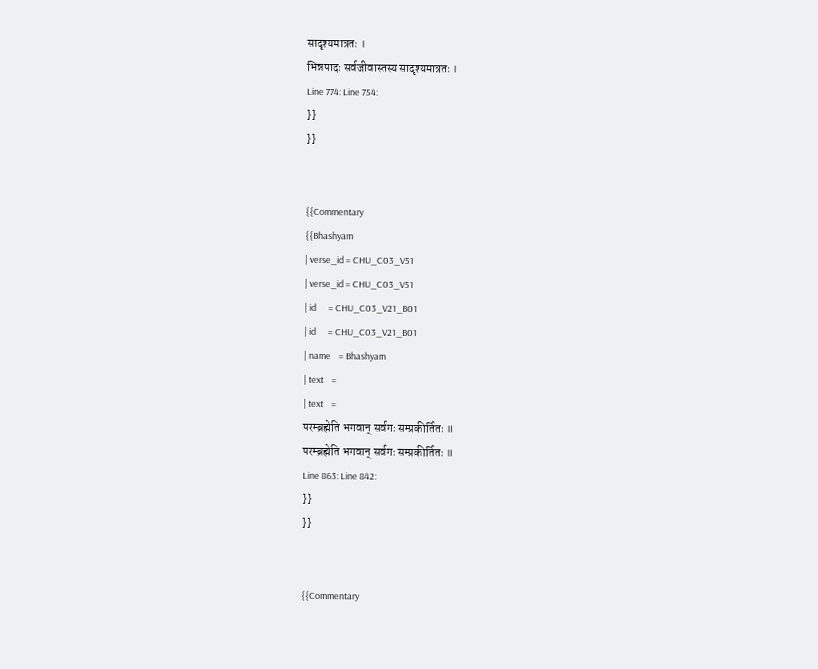सादृश्यमात्रतः ।
भिन्नपादः सर्वजीवास्तस्य सादृश्यमात्रतः ।
Line 774: Line 754:
}}
}}


{{Commentary
{{Bhashyam
| verse_id = CHU_C03_V51
| verse_id = CHU_C03_V51
| id      = CHU_C03_V21_B01
| id      = CHU_C03_V21_B01
| name    = Bhashyam
| text    =
| text    =
परम्ब्रह्मेति भगवान् सर्वगः सम्प्रकीर्तितः ॥
परम्ब्रह्मेति भगवान् सर्वगः सम्प्रकीर्तितः ॥
Line 863: Line 842:
}}
}}


{{Commentary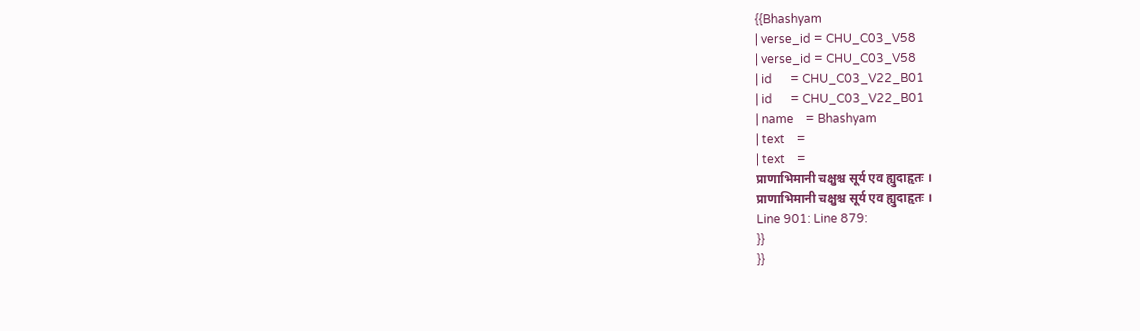{{Bhashyam
| verse_id = CHU_C03_V58
| verse_id = CHU_C03_V58
| id      = CHU_C03_V22_B01
| id      = CHU_C03_V22_B01
| name    = Bhashyam
| text    =
| text    =
प्राणाभिमानी चक्षुश्च सूर्य एव ह्युदाहृतः ।
प्राणाभिमानी चक्षुश्च सूर्य एव ह्युदाहृतः ।
Line 901: Line 879:
}}
}}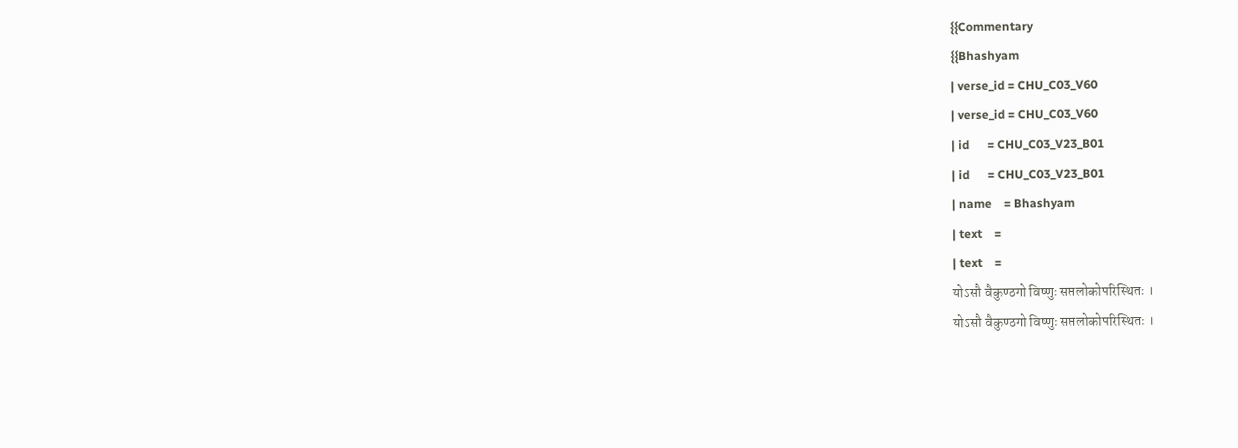{{Commentary
{{Bhashyam
| verse_id = CHU_C03_V60
| verse_id = CHU_C03_V60
| id      = CHU_C03_V23_B01
| id      = CHU_C03_V23_B01
| name    = Bhashyam
| text    =
| text    =
योऽसौ वैकुण्ठगो विष्णुः सप्तलोकोपरिस्थितः ।
योऽसौ वैकुण्ठगो विष्णुः सप्तलोकोपरिस्थितः ।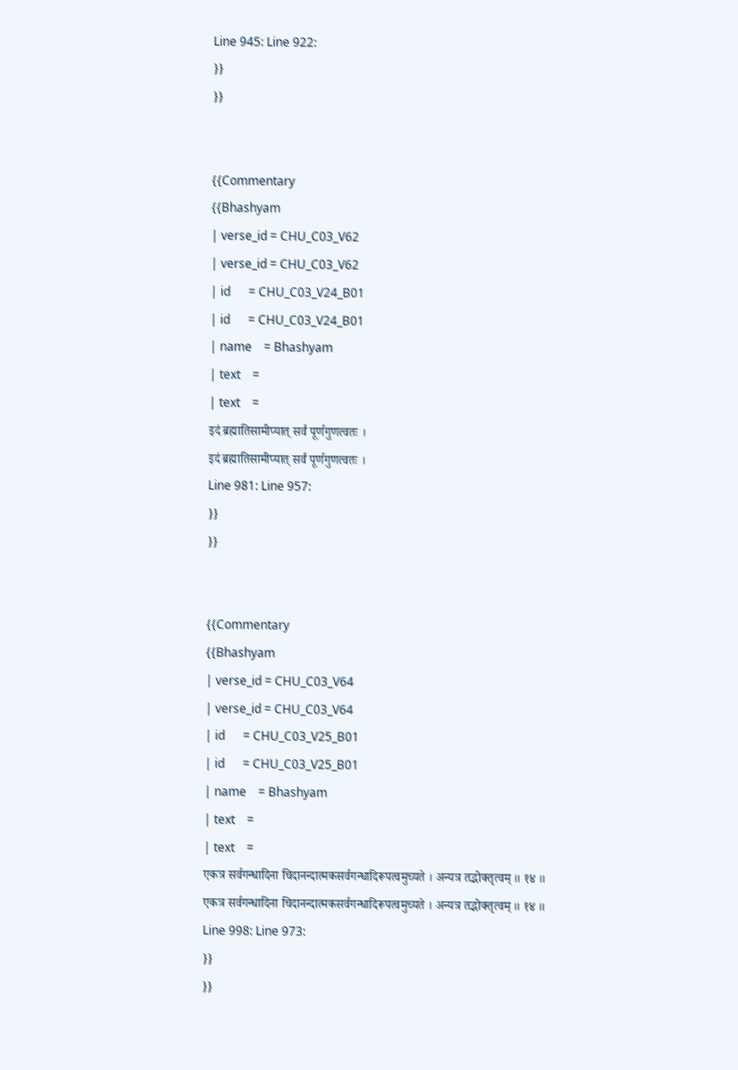Line 945: Line 922:
}}
}}


{{Commentary
{{Bhashyam
| verse_id = CHU_C03_V62
| verse_id = CHU_C03_V62
| id      = CHU_C03_V24_B01
| id      = CHU_C03_V24_B01
| name    = Bhashyam
| text    =
| text    =
इदं ब्रह्मातिसामीप्यात् सर्वं पूर्णगुणत्वतः ।
इदं ब्रह्मातिसामीप्यात् सर्वं पूर्णगुणत्वतः ।
Line 981: Line 957:
}}
}}


{{Commentary
{{Bhashyam
| verse_id = CHU_C03_V64
| verse_id = CHU_C03_V64
| id      = CHU_C03_V25_B01
| id      = CHU_C03_V25_B01
| name    = Bhashyam
| text    =
| text    =
एकत्र सर्वगन्धादिना चिदानन्दात्मकसर्वगन्धादिरूपत्वमुच्यते । अन्यत्र तद्भोक्तृत्वम् ॥ १४ ॥
एकत्र सर्वगन्धादिना चिदानन्दात्मकसर्वगन्धादिरूपत्वमुच्यते । अन्यत्र तद्भोक्तृत्वम् ॥ १४ ॥
Line 998: Line 973:
}}
}}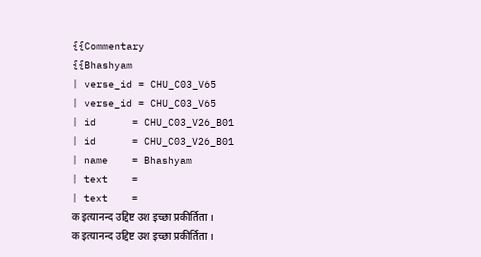{{Commentary
{{Bhashyam
| verse_id = CHU_C03_V65
| verse_id = CHU_C03_V65
| id      = CHU_C03_V26_B01
| id      = CHU_C03_V26_B01
| name    = Bhashyam
| text    =
| text    =
क इत्यानन्द उद्दिष्ट उश इच्छा प्रकीर्तिता ।
क इत्यानन्द उद्दिष्ट उश इच्छा प्रकीर्तिता ।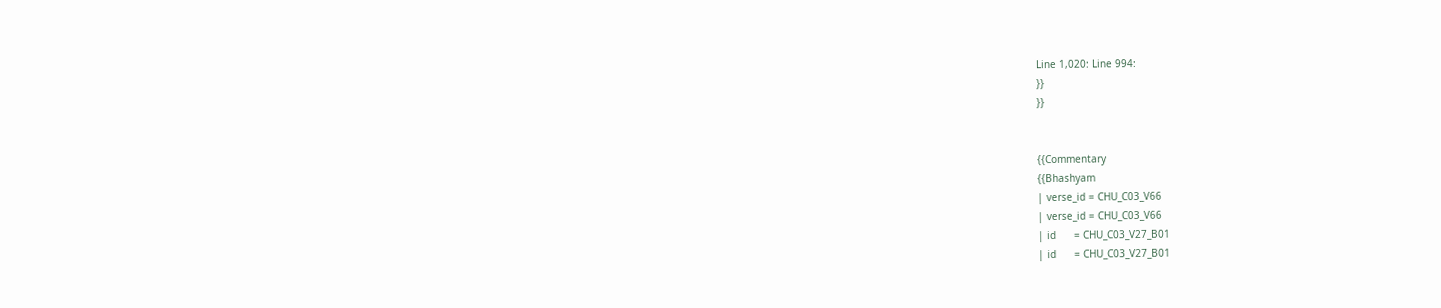Line 1,020: Line 994:
}}
}}


{{Commentary
{{Bhashyam
| verse_id = CHU_C03_V66
| verse_id = CHU_C03_V66
| id      = CHU_C03_V27_B01
| id      = CHU_C03_V27_B01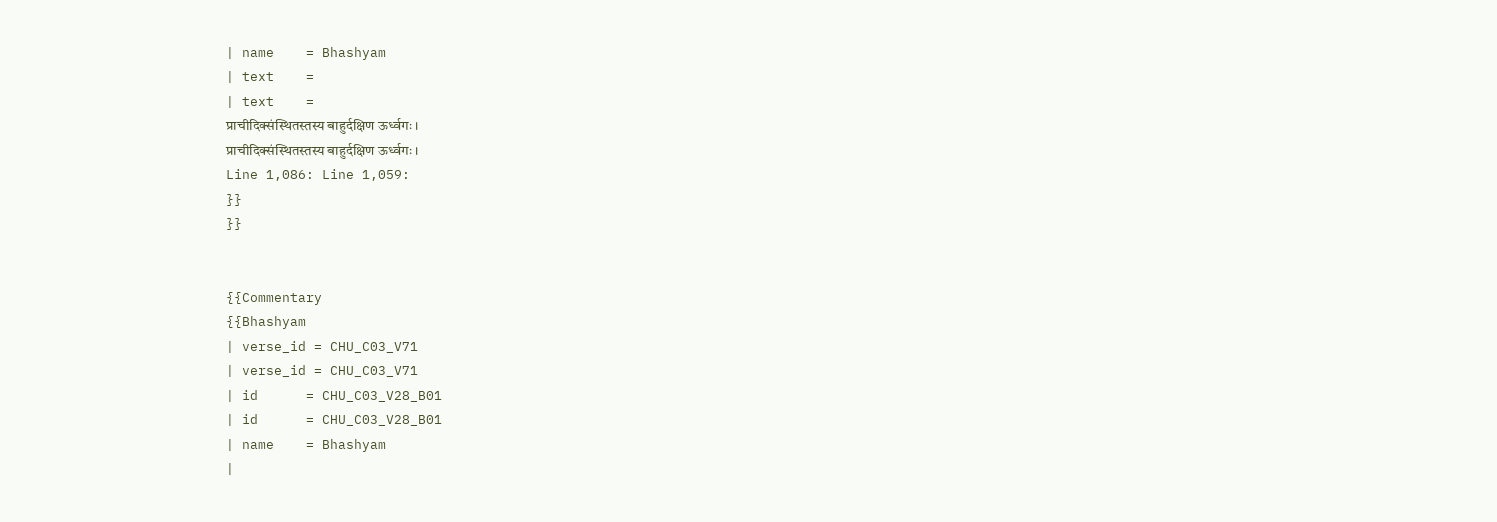| name    = Bhashyam
| text    =
| text    =
प्राचीदिक्संस्थितस्तस्य बाहुर्दक्षिण ऊर्ध्वगः ।
प्राचीदिक्संस्थितस्तस्य बाहुर्दक्षिण ऊर्ध्वगः ।
Line 1,086: Line 1,059:
}}
}}


{{Commentary
{{Bhashyam
| verse_id = CHU_C03_V71
| verse_id = CHU_C03_V71
| id      = CHU_C03_V28_B01
| id      = CHU_C03_V28_B01
| name    = Bhashyam
|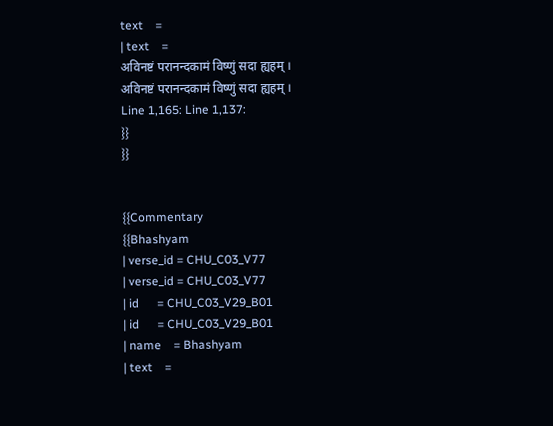text    =
| text    =
अविनष्टं परानन्दकामं विष्णुं सदा ह्यहम् ।
अविनष्टं परानन्दकामं विष्णुं सदा ह्यहम् ।
Line 1,165: Line 1,137:
}}
}}


{{Commentary
{{Bhashyam
| verse_id = CHU_C03_V77
| verse_id = CHU_C03_V77
| id      = CHU_C03_V29_B01
| id      = CHU_C03_V29_B01
| name    = Bhashyam
| text    =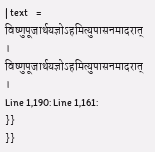| text    =
विष्णुपूजार्थयज्ञोऽहमित्युपासनमादरात् ।
विष्णुपूजार्थयज्ञोऽहमित्युपासनमादरात् ।
Line 1,190: Line 1,161:
}}
}}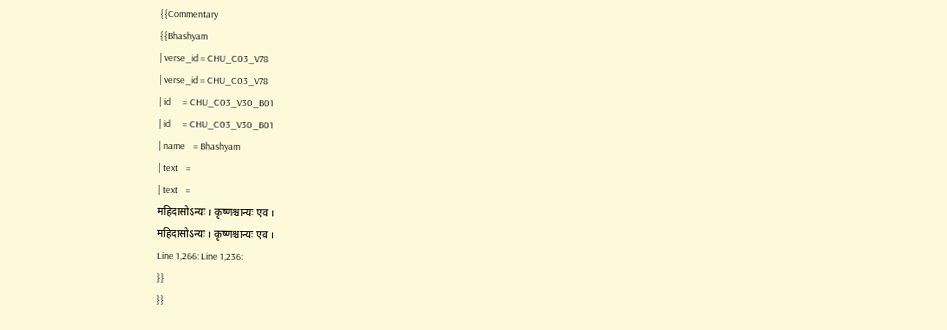{{Commentary
{{Bhashyam
| verse_id = CHU_C03_V78
| verse_id = CHU_C03_V78
| id      = CHU_C03_V30_B01
| id      = CHU_C03_V30_B01
| name    = Bhashyam
| text    =
| text    =
महिदासोऽन्यः । कृष्णश्चान्यः एव ।
महिदासोऽन्यः । कृष्णश्चान्यः एव ।
Line 1,266: Line 1,236:
}}
}}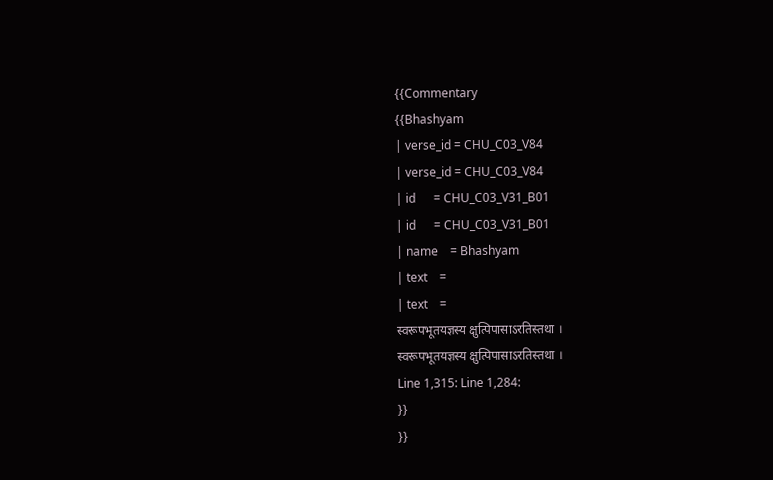{{Commentary
{{Bhashyam
| verse_id = CHU_C03_V84
| verse_id = CHU_C03_V84
| id      = CHU_C03_V31_B01
| id      = CHU_C03_V31_B01
| name    = Bhashyam
| text    =
| text    =
स्वरूपभूतयज्ञस्य क्षुत्पिपासाऽरतिस्तथा ।
स्वरूपभूतयज्ञस्य क्षुत्पिपासाऽरतिस्तथा ।
Line 1,315: Line 1,284:
}}
}}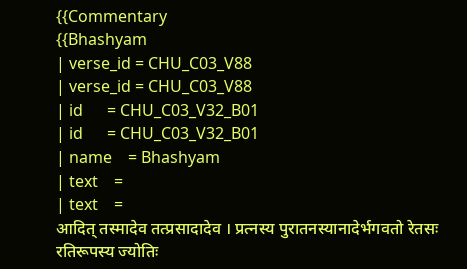{{Commentary
{{Bhashyam
| verse_id = CHU_C03_V88
| verse_id = CHU_C03_V88
| id      = CHU_C03_V32_B01
| id      = CHU_C03_V32_B01
| name    = Bhashyam
| text    =
| text    =
आदित् तस्मादेव तत्प्रसादादेव । प्रत्नस्य पुरातनस्यानादेर्भगवतो रेतसः रतिरूपस्य ज्योतिः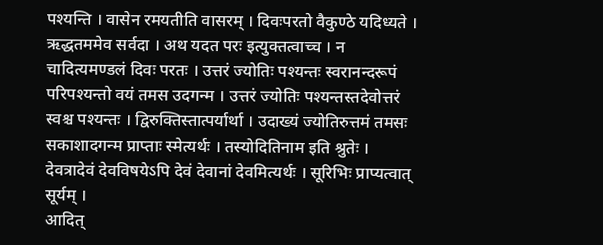पश्यन्ति । वासेन रमयतीति वासरम् । दिवःपरतो वैकुण्ठे यदिध्यते । ऋद्धतममेव सर्वदा । अथ यदत परः इत्युक्तत्वाच्च । न चादित्यमण्डलं दिवः परतः । उत्तरं ज्योतिः पश्यन्तः स्वरानन्दरूपं परिपश्यन्तो वयं तमस उदगन्म । उत्तरं ज्योतिः पश्यन्तस्तदेवोत्तरं स्वश्च पश्यन्तः । द्विरुक्तिस्तात्पर्यार्था । उदाख्यं ज्योतिरुत्तमं तमसः सकाशादगन्म प्राप्ताः स्मेत्यर्थः । तस्योदितिनाम इति श्रुतेः । देवत्रादेवं देवविषयेऽपि देवं देवानां देवमित्यर्थः । सूरिभिः प्राप्यत्वात् सूर्यम् ।
आदित्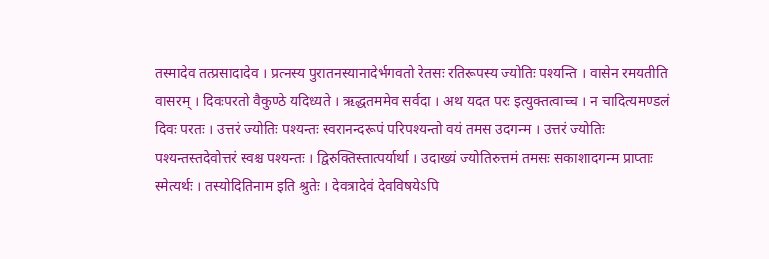तस्मादेव तत्प्रसादादेव । प्रत्नस्य पुरातनस्यानादेर्भगवतो रेतसः रतिरूपस्य ज्योतिः पश्यन्ति । वासेन रमयतीति वासरम् । दिवःपरतो वैकुण्ठे यदिध्यते । ऋद्धतममेव सर्वदा । अथ यदत परः इत्युक्तत्वाच्च । न चादित्यमण्डलं दिवः परतः । उत्तरं ज्योतिः पश्यन्तः स्वरानन्दरूपं परिपश्यन्तो वयं तमस उदगन्म । उत्तरं ज्योतिः पश्यन्तस्तदेवोत्तरं स्वश्च पश्यन्तः । द्विरुक्तिस्तात्पर्यार्था । उदाख्यं ज्योतिरुत्तमं तमसः सकाशादगन्म प्राप्ताः स्मेत्यर्थः । तस्योदितिनाम इति श्रुतेः । देवत्रादेवं देवविषयेऽपि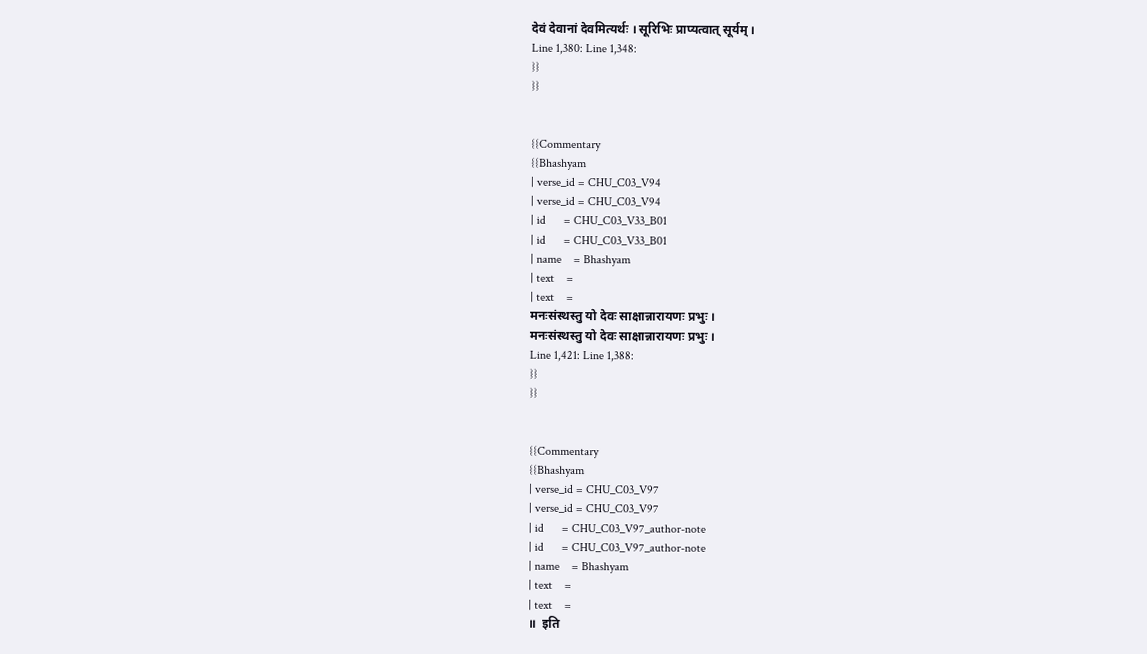देवं देवानां देवमित्यर्थः । सूरिभिः प्राप्यत्वात् सूर्यम् ।
Line 1,380: Line 1,348:
}}
}}


{{Commentary
{{Bhashyam
| verse_id = CHU_C03_V94
| verse_id = CHU_C03_V94
| id      = CHU_C03_V33_B01
| id      = CHU_C03_V33_B01
| name    = Bhashyam
| text    =
| text    =
मनःसंस्थस्तु यो देवः साक्षान्नारायणः प्रभुः ।
मनःसंस्थस्तु यो देवः साक्षान्नारायणः प्रभुः ।
Line 1,421: Line 1,388:
}}
}}


{{Commentary
{{Bhashyam
| verse_id = CHU_C03_V97
| verse_id = CHU_C03_V97
| id      = CHU_C03_V97_author-note
| id      = CHU_C03_V97_author-note
| name    = Bhashyam
| text    =
| text    =
॥  इति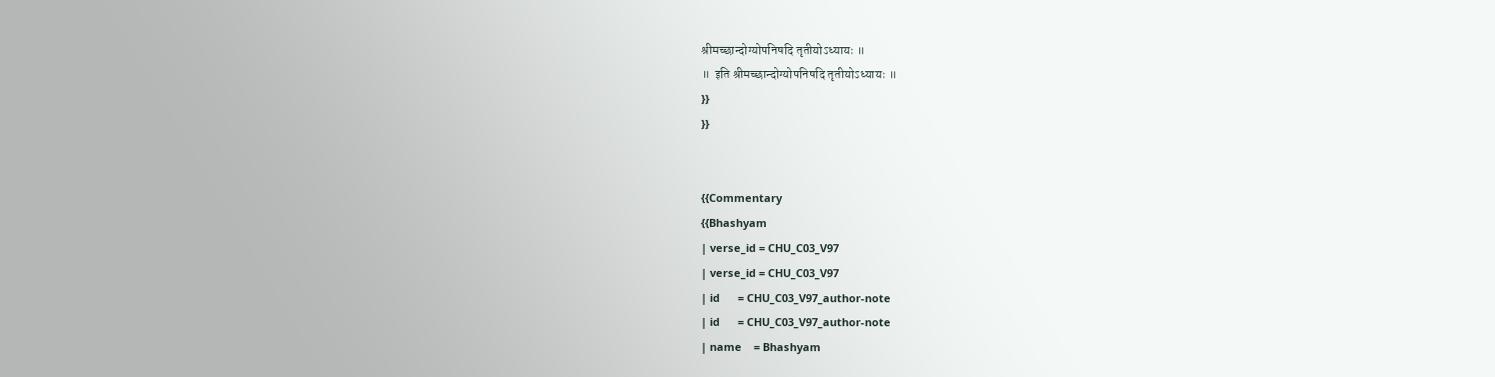श्रीमच्छान्दोग्योपनिषदि तृतीयोऽध्यायः ॥
॥  इति श्रीमच्छान्दोग्योपनिषदि तृतीयोऽध्यायः ॥
}}
}}


{{Commentary
{{Bhashyam
| verse_id = CHU_C03_V97
| verse_id = CHU_C03_V97
| id      = CHU_C03_V97_author-note
| id      = CHU_C03_V97_author-note
| name    = Bhashyam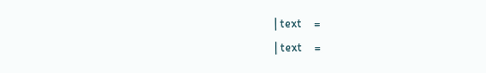| text    =
| text    =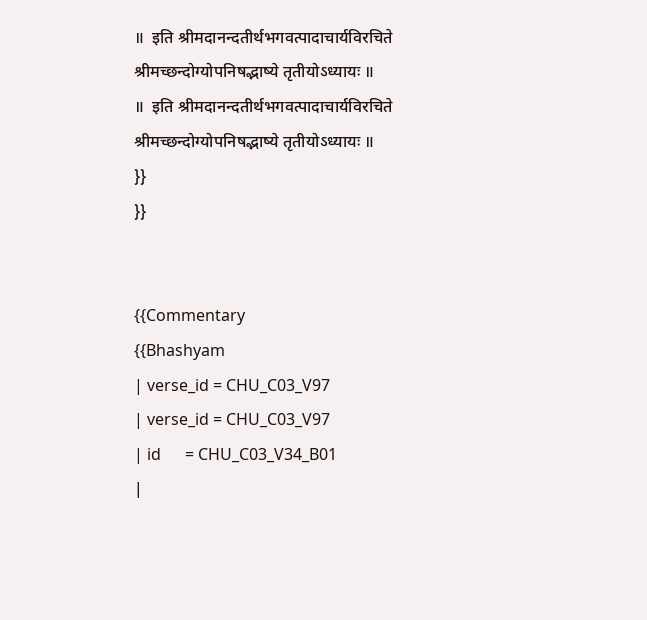॥  इति श्रीमदानन्दतीर्थभगवत्पादाचार्यविरचिते श्रीमच्छन्दोग्योपनिषद्भाष्ये तृतीयोऽध्यायः ॥
॥  इति श्रीमदानन्दतीर्थभगवत्पादाचार्यविरचिते श्रीमच्छन्दोग्योपनिषद्भाष्ये तृतीयोऽध्यायः ॥
}}
}}


{{Commentary
{{Bhashyam
| verse_id = CHU_C03_V97
| verse_id = CHU_C03_V97
| id      = CHU_C03_V34_B01
|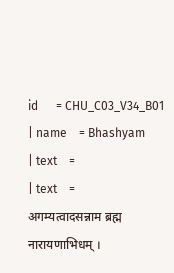id      = CHU_C03_V34_B01
| name    = Bhashyam
| text    =
| text    =
अगम्यत्वादसन्नाम ब्रह्म नारायणाभिधम् ।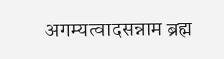अगम्यत्वादसन्नाम ब्रह्म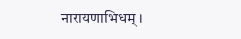नारायणाभिधम् ।